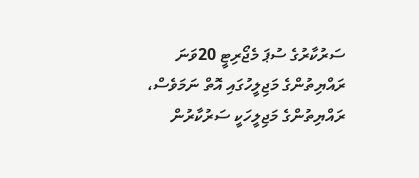ސަރުކާރުގެ ސުޕަ މެޖޯރިޓީ 20ވަނަ ރައްޔިތުންގެ މަޖިލީހުގައި އޮތް ނަމަވެސް، ރައްޔިތުންގެ މަޖިލީހަކީ ސަރުކާރުން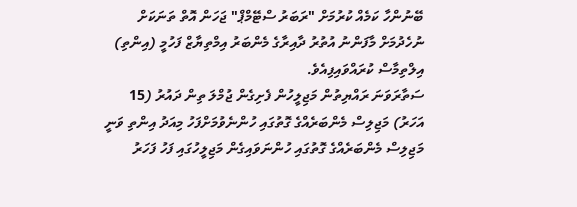ބޭނުންހާ ކަމެއް ކުރުމަށް "ރަބަރު ސްޓޭމްޕް" ޖަހަން އޮތް ތަނަކަށް ނުހެދުމަށް މާފަންނު އުތުރު ދާއިރާގެ މެންބަރު އިމްތިޔާޒް ފަހުމީ (އިންތި) އިލްތިމާސް ކުރައްވައިފިއެވެ.
ސަތާރަވަނަ ރައްޔިތުން މަޖިލީހުން ފެށިގެން ޖުމްލަ ތިން ދައުރު (15 އަހަރު) މަޖިލިސް މެންބަރެއްގެ ގޮތުގައި ހުންނެވުމަށްފަހު މިއަދު އިންތި ވަނީ މަޖިލިސް މެންބަރެއްގެ ގޮތުގައި ހުންނަވައިގެން މަޖިލީހުގައި ފަހު ފަހަރު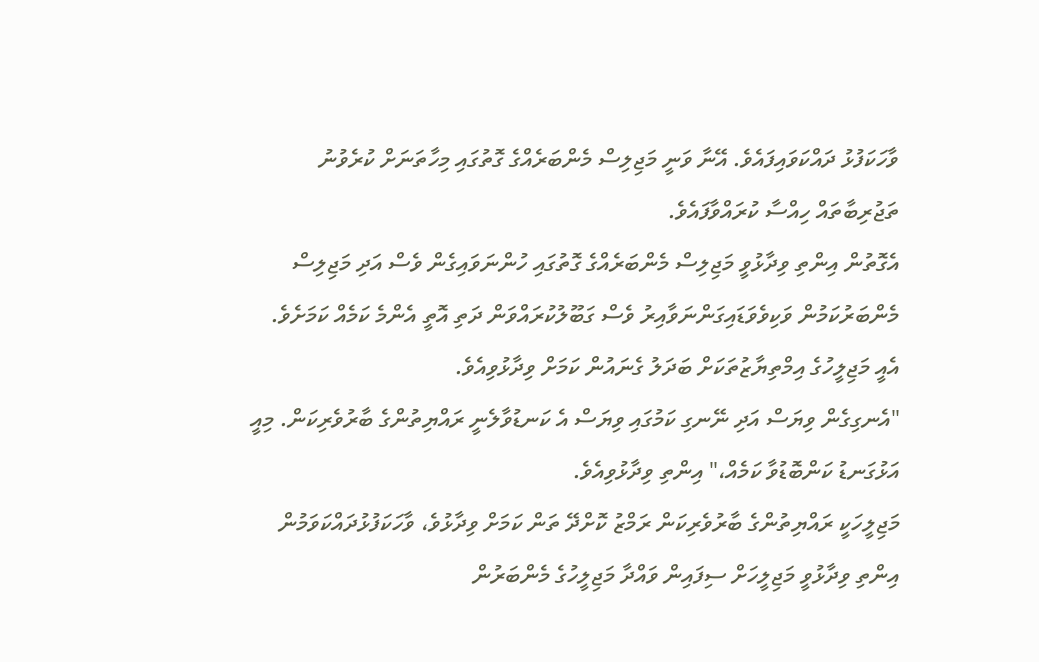ވާހަކަފުޅު ދައްކަވައިފައެވެ. އޭނާ ވަނީ މަޖިލިސް މެންބަރެއްގެ ގޮތުގައި މިހާތަނަށް ކުރެވުނު ތަޖުރިބާތައް ހިއްސާ ކުރައްވާފައެވެ.
އެގޮތުން އިންތި ވިދާޅުވީ މަޖިލިސް މެންބަރެއްގެ ގޮތުގައި ހުންނަވައިގެން ވެސް އަދި މަޖިލިސް މެންބަރުކަމުން ވަކިވެވަޑައިގަންނަވާއިރު ވެސް ގަބޫލުކުރައްވަން ދަތި އޮތީ އެންމެ ކަމެއް ކަމަށެވެ. އެއީ މަޖިލީހުގެ އިމްތިޔާޒުތަކަށް ބަދަލު ގެނައުން ކަމަށް ވިދާޅުވިއެވެ.
"އެނގިގެން ވިޔަސް އަދި ނޭނގި ކަމުގައި ވިޔަސް އެ ކަނޑުވާލެނީ ރައްޔިތުންގެ ބާރުވެރިކަން. މިއީ އަޅުގަނޑު ކަންބޮޑުވާ ކަމެއް،" އިންތި ވިދާޅުވިއެވެ.
މަޖިލީހަކީ ރައްޔިތުންގެ ބާރުވެރިކަން ރަމްޒު ކޮށްދޭ ތަން ކަމަށް ވިދާޅުވެ، ވާހަކަފުޅުދައްކަވަމުން އިންތި ވިދާޅުވީ މަޖިލީހަށް ސިފައިން ވައްދާ މަޖިލީހުގެ މެންބަރުން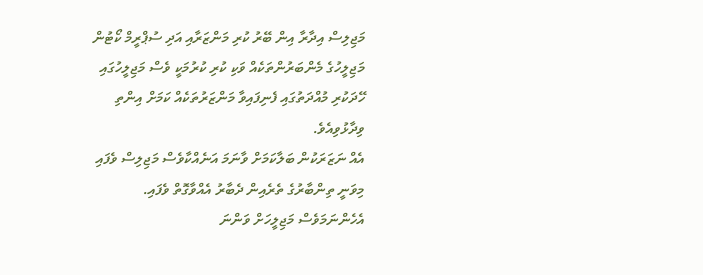މަޖިލިސް އިދާރާ އިން ބޭރު ކުރި މަންޒަރާއި އަދި ސުޕްރީމް ކޯޓުން މަޖިލީހުގެ މެންބަރުންތަކެއް ވަކި ކުރި ކުރުމަކީ ވެސް މަޖިލީހުގައި ހޭދަކުރި މުއްދަތުގައި ފެނިފައިވާ މަންޒަރުތަކެއް ކަމަށް އިންތި ވިދާޅުވިއެވެ.
އެއް ނަޒަރަކުން ބަލާކަމަށް ވާނަމަ އަނެއްކާވެސް މަޖިލިސް ވެފައި މިވަނީ ތިންބާރުގެ ތެރެއިން ދެބާރު އެއްވާގޮތް ވެފައި. އެހެންނަމަވެސް މަޖިލީހަށް ވަންނަ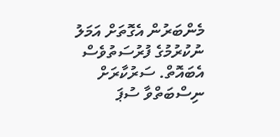މެންބަރުން އެގޮތަށް އަމަލު ނުކުރުމުގެ ފުރުސަތުވެސް އެބައޮތް. ސަރުކާރަށް ނިސްބަތްވާ ސުޕަ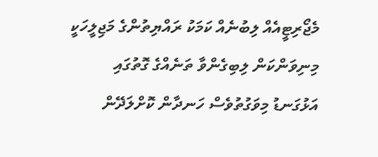މެޖޯރިޓީއެއް ލިބުނެއް ކަމަކު ރައްޔިތުންގެ މަޖިލީހަކީ މިނިވަންކަން ލިބިގެންވާ ތަނެއްގެ ގޮތުގައި އަޅުގަނޑު މިވަގުތުވެސް ހަނދާން ކޮށްލަދޭން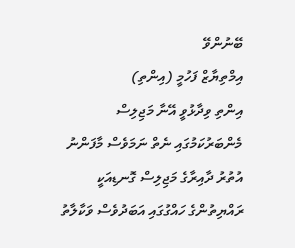ބޭނުންވޭ
އިމްތިޔާޒް ފަހުމީ (އިންތި)
އިންތި ވިދާޅުވީ އޭނާ މަޖިލިސް މެންބަރުކަމުގައި ނެތް ނަމަވެސް މާފަންނު އުތުރު ދާއިރާގެ މަޖިލިސް ގޮނޑިއަކީ ރައްޔިތުންގެ ހައްގުގައި އަބަދުވެސް ވަކާލާތު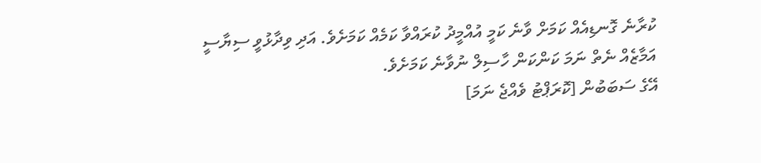ކުރާނެ ގޮނޑިއެއް ކަމަށް ވާނެ ކަމީ އުއްމީދު ކުރައްވާ ކަމެއް ކަމަށެވެ. އަދި ވިދާޅުވީ ސިޔާސީ އަމާޒެއް ނެތް ނަމަ ކަންކަން ހާސިލް ނުވާނެ ކަމަށެވެ.
އޭގެ ސަބަބުން [ކޮރަޕްޓު ވެއްޖެ ނަމަ]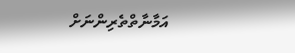އަމާނާތްތެރިންނަށް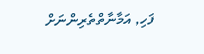ފަހި, އަމާނާތްތެރިންނަށް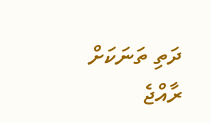ދަތި ތަނަކަށް ރާއްޖެ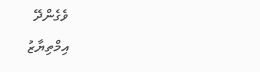ވެގެންދޭ
އިމްތިޔާޒު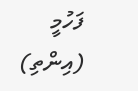ފަހުމީ (އިންތި)